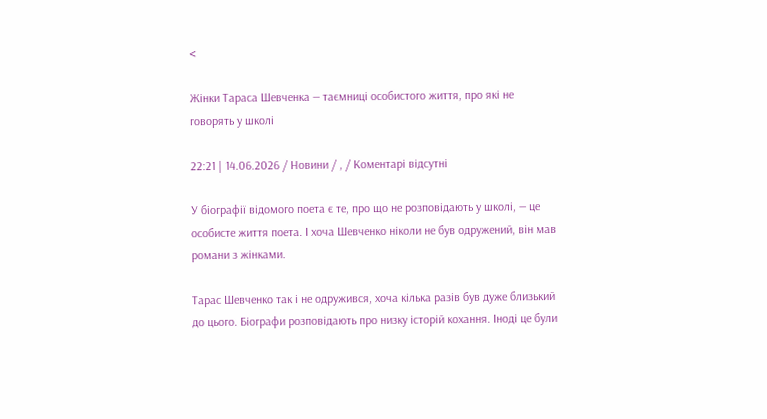<

Жінки Тараса Шевченка — таємниці особистого життя, про які не говорять у школі

22:21 | 14.06.2026 / Новини / , / Коментарі відсутні

У біографії відомого поета є те, про що не розповідають у школі, — це особисте життя поета. І хоча Шевченко ніколи не був одружений, він мав романи з жінками.

Тарас Шевченко так і не одружився, хоча кілька разів був дуже близький до цього. Біографи розповідають про низку історій кохання. Іноді це були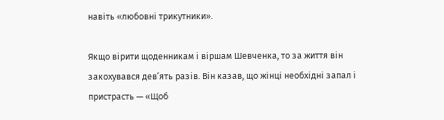навіть «любовні трикутники».

Якщо вірити щоденникам і віршам Шевченка, то за життя він закохувався дев’ять разів. Він казав, що жінці необхідні запал і пристрасть — «Щоб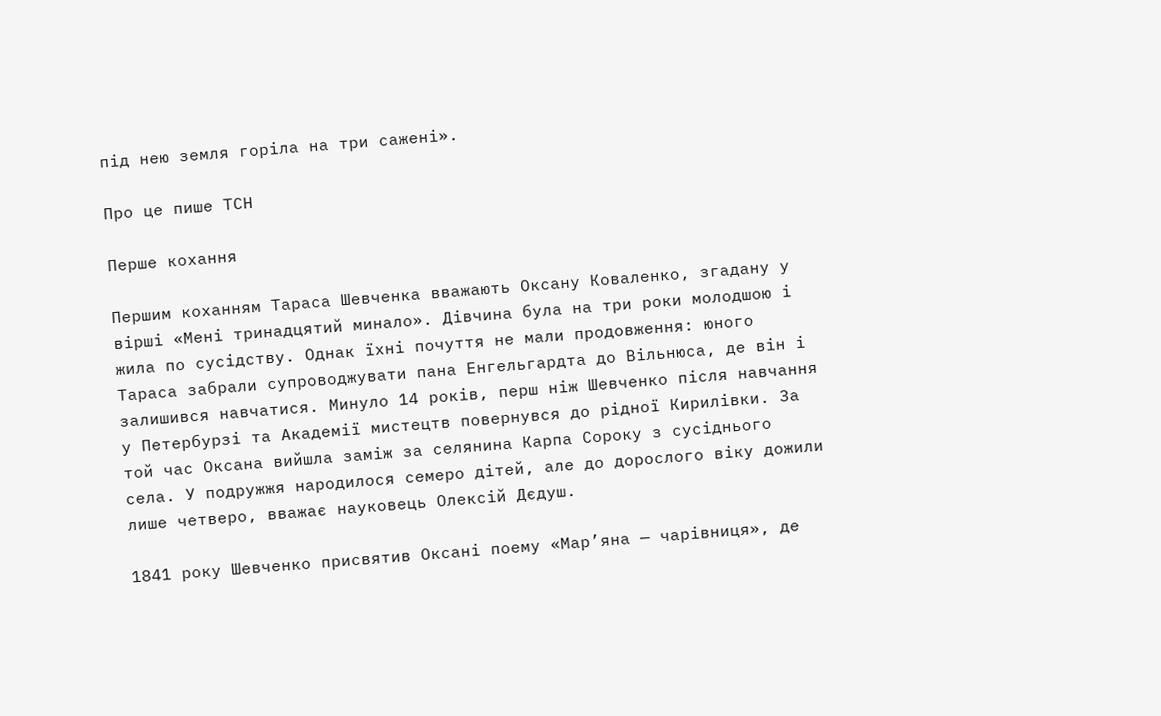під нею земля горіла на три сажені».

Про це пише ТСН

Перше кохання

Першим коханням Тараса Шевченка вважають Оксану Коваленко, згадану у вірші «Мені тринадцятий минало». Дівчина була на три роки молодшою і жила по сусідству. Однак їхні почуття не мали продовження: юного Тараса забрали супроводжувати пана Енгельгардта до Вільнюса, де він і залишився навчатися. Минуло 14 років, перш ніж Шевченко після навчання у Петербурзі та Академії мистецтв повернувся до рідної Кирилівки. За той час Оксана вийшла заміж за селянина Карпа Сороку з сусіднього села. У подружжя народилося семеро дітей, але до дорослого віку дожили лише четверо, вважає науковець Олексій Дєдуш.

1841 року Шевченко присвятив Оксані поему «Мар’яна — чарівниця», де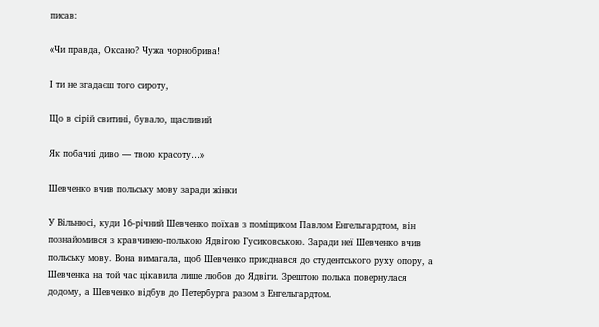писав:

«Чи правда, Оксано? Чужа чорнобрива!

І ти не згадаєш того сироту,

Що в сірій свитині, бувало, щасливий

Як побачиі диво — твою красоту…»

Шевченко вчив польську мову заради жінки

У Вільнюсі, куди 16-річний Шевченко поїхав з поміщиком Павлом Енгельгардтом, він познайомився з кравчинею-полькою Ядвігою Гусиковською. Заради неї Шевченко вчив польську мову. Вона вимагала, щоб Шевченко приєднався до студентського руху опору, а Шевченка на той час цікавила лише любов до Ядвіги. Зрештою полька повернулася додому, а Шевченко відбув до Петербурга разом з Енгельгардтом.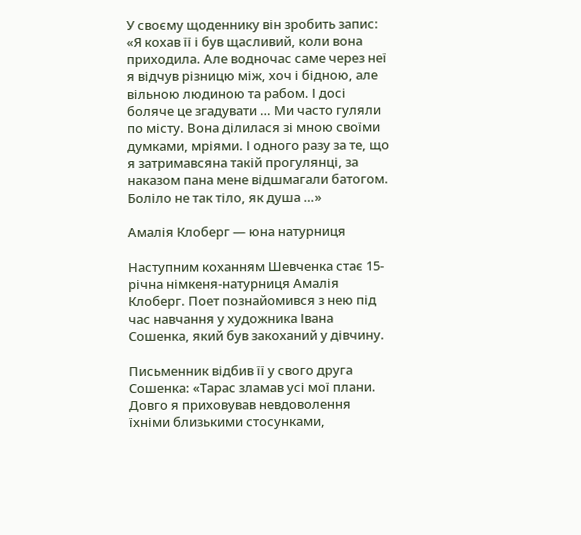У своєму щоденнику він зробить запис: «Я кохав її і був щасливий, коли вона приходила. Але водночас саме через неї я відчув різницю між, хоч і бідною, але вільною людиною та рабом. І досі боляче це згадувати … Ми часто гуляли по місту. Вона ділилася зі мною своїми думками, мріями. І одного разу за те, що я затримавсяна такій прогулянці, за наказом пана мене відшмагали батогом. Боліло не так тіло, як душа …»

Амалія Клоберг — юна натурниця

Наступним коханням Шевченка стає 15-річна німкеня-натурниця Амалія Клоберг. Поет познайомився з нею під час навчання у художника Івана Сошенка, який був закоханий у дівчину.

Письменник відбив її у свого друга Сошенка: «Тарас зламав усі мої плани. Довго я приховував невдоволення їхніми близькими стосунками,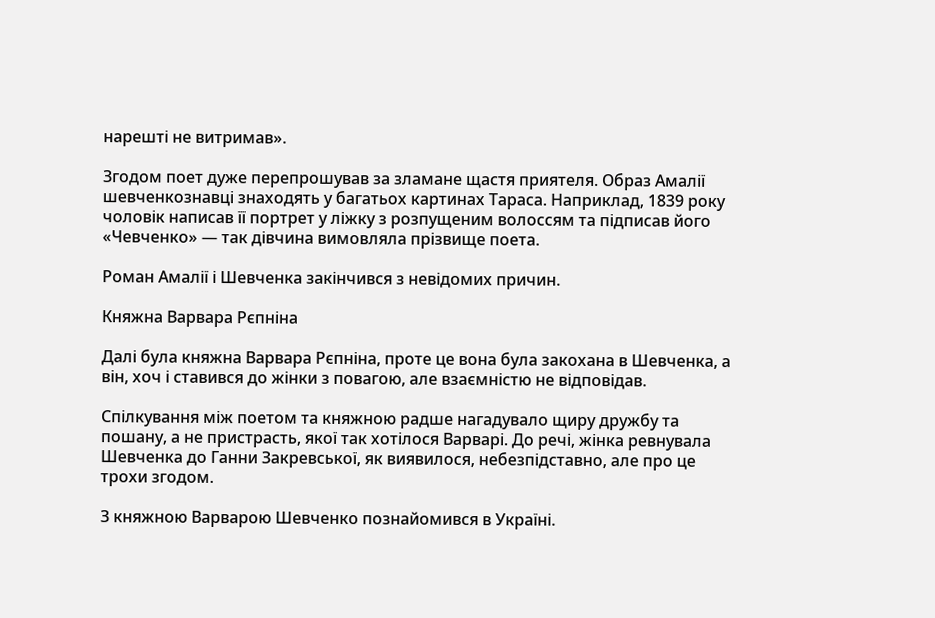нарешті не витримав».

Згодом поет дуже перепрошував за зламане щастя приятеля. Образ Амалії шевченкознавці знаходять у багатьох картинах Тараса. Наприклад, 1839 року чоловік написав її портрет у ліжку з розпущеним волоссям та підписав його «Чевченко» — так дівчина вимовляла прізвище поета.

Роман Амалії і Шевченка закінчився з невідомих причин.

Княжна Варвара Рєпніна

Далі була княжна Варвара Рєпніна, проте це вона була закохана в Шевченка, а він, хоч і ставився до жінки з повагою, але взаємністю не відповідав.

Спілкування між поетом та княжною радше нагадувало щиру дружбу та пошану, а не пристрасть, якої так хотілося Варварі. До речі, жінка ревнувала Шевченка до Ганни Закревської, як виявилося, небезпідставно, але про це трохи згодом.

З княжною Варварою Шевченко познайомився в Україні.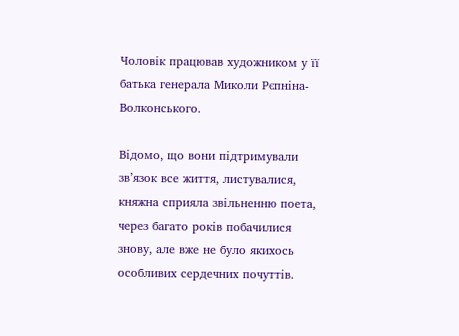Чоловік працював художником у її батька генерала Миколи Рєпніна-Волконського.

Відомо, що вони підтримували зв’язок все життя, листувалися, княжна сприяла звільненню поета, через багато років побачилися знову, але вже не було якихось особливих сердечних почуттів.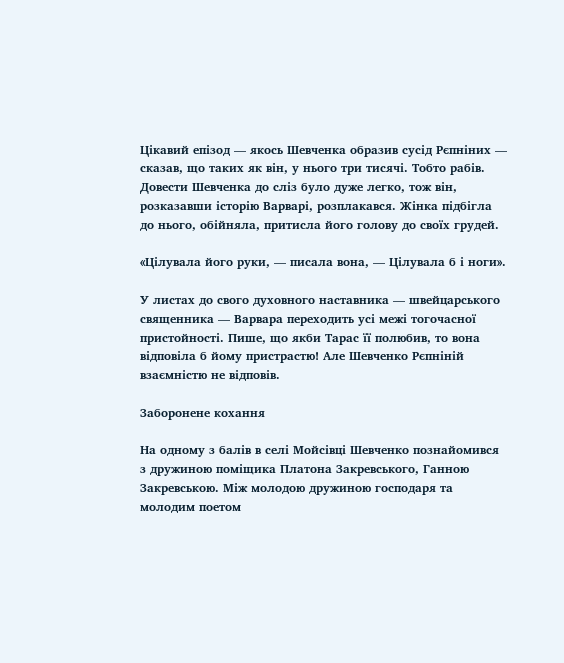Цікавий епізод — якось Шевченка образив сусід Рєпніних — сказав, що таких як він, у нього три тисячі. Тобто рабів. Довести Шевченка до сліз було дуже легко, тож він, розказавши історію Варварі, розплакався. Жінка підбігла до нього, обійняла, притисла його голову до своїх грудей.

«Цілувала його руки, — писала вона, — Цілувала б і ноги».

У листах до свого духовного наставника — швейцарського священника — Варвара переходить усі межі тогочасної пристойності. Пише, що якби Тарас її полюбив, то вона відповіла б йому пристрастю! Але Шевченко Рєпніній взаємністю не відповів.

Заборонене кохання

На одному з балів в селі Мойсівці Шевченко познайомився з дружиною поміщика Платона Закревського, Ганною Закревською. Між молодою дружиною господаря та молодим поетом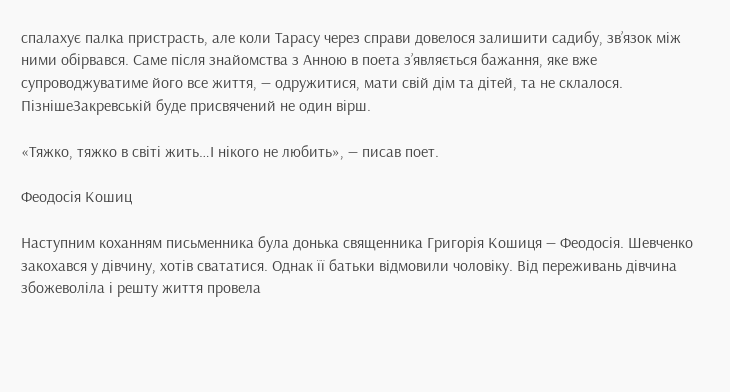спалахує палка пристрасть, але коли Тарасу через справи довелося залишити садибу, зв’язок між ними обірвався. Саме після знайомства з Анною в поета з’являється бажання, яке вже супроводжуватиме його все життя, — одружитися, мати свій дім та дітей, та не склалося. ПізнішеЗакревській буде присвячений не один вірш.

«Тяжко, тяжко в світі жить…І нікого не любить», — писав поет.

Феодосія Кошиц

Наступним коханням письменника була донька священника Григорія Кошиця — Феодосія. Шевченко закохався у дівчину, хотів свататися. Однак її батьки відмовили чоловіку. Від переживань дівчина збожеволіла і решту життя провела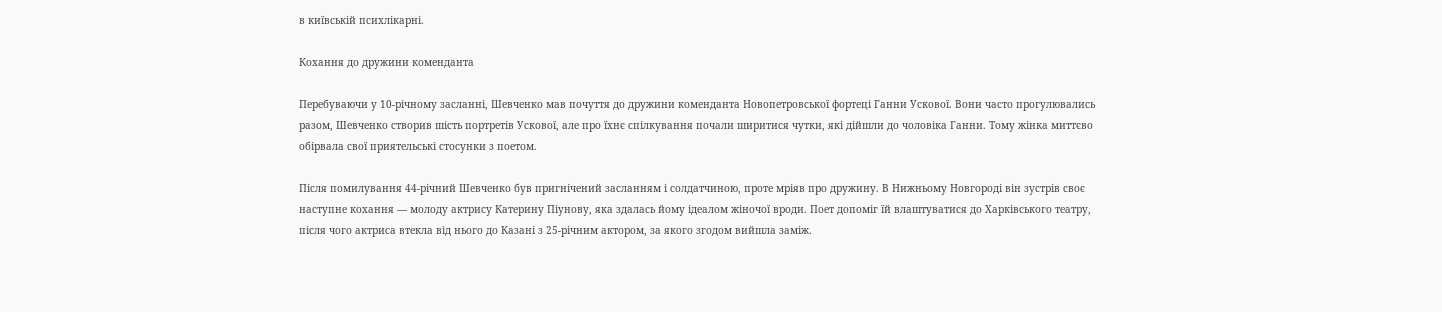в київській психлікарні.

Кохання до дружини коменданта

Перебуваючи у 10-річному засланні, Шевченко мав почуття до дружини коменданта Новопетровської фортеці Ганни Ускової. Вони часто прогулювались разом, Шевченко створив шість портретів Ускової, але про їхнє спілкування почали ширитися чутки, які дійшли до чоловіка Ганни. Тому жінка миттєво обірвала свої приятельські стосунки з поетом.

Після помилування 44-річний Шевченко був пригнічений засланням і солдатчиною, проте мріяв про дружину. В Нижньому Новгороді він зустрів своє наступне кохання — молоду актрису Катерину Піунову, яка здалась йому ідеалом жіночої вроди. Поет допоміг їй влаштуватися до Харківського театру, після чого актриса втекла від нього до Казані з 25-річним актором, за якого згодом вийшла заміж.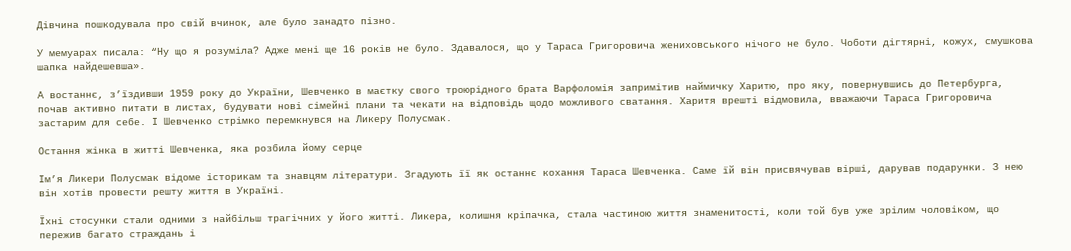Дівчина пошкодувала про свій вчинок, але було занадто пізно.

У мемуарах писала: “Ну що я розуміла? Адже мені ще 16 років не було. Здавалося, що у Тараса Григоровича жениховського нічого не було. Чоботи дігтярні, кожух, смушкова шапка найдешевша».

А востаннє, з’їздивши 1959 року до України, Шевченко в маєтку свого троюрідного брата Варфоломія запримітив наймичку Харитю, про яку, повернувшись до Петербурга, почав активно питати в листах, будувати нові сімейні плани та чекати на відповідь щодо можливого сватання. Харитя врешті відмовила, вважаючи Тараса Григоровича застарим для себе. І Шевченко стрімко перемкнувся на Ликеру Полусмак.

Остання жінка в житті Шевченка, яка розбила йому серце

Ім’я Ликери Полусмак відоме історикам та знавцям літератури. Згадують її як останнє кохання Тараса Шевченка. Саме їй він присвячував вірші, дарував подарунки. З нею він хотів провести решту життя в Україні.

Їхні стосунки стали одними з найбільш трагічних у його житті. Ликера, колишня кріпачка, стала частиною життя знаменитості, коли той був уже зрілим чоловіком, що пережив багато страждань і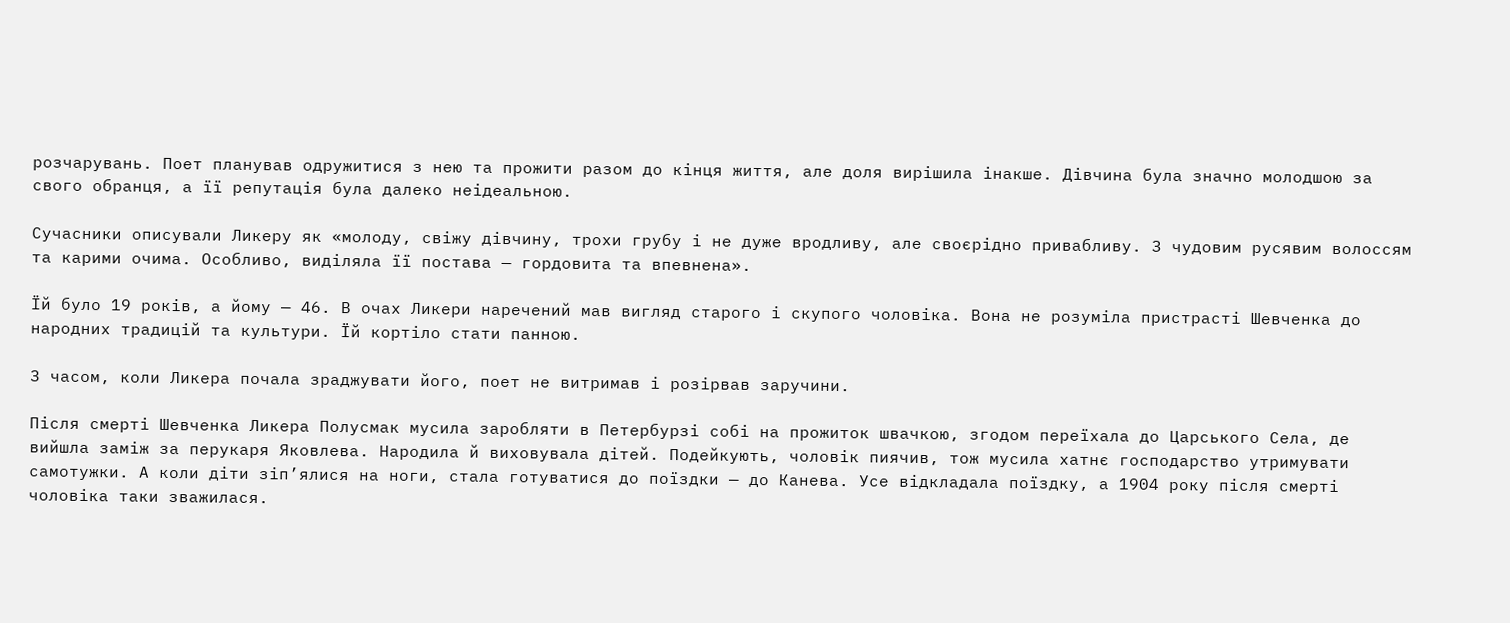розчарувань. Поет планував одружитися з нею та прожити разом до кінця життя, але доля вирішила інакше. Дівчина була значно молодшою за свого обранця, а її репутація була далеко неідеальною.

Сучасники описували Ликеру як «молоду, свіжу дівчину, трохи грубу і не дуже вродливу, але своєрідно привабливу. З чудовим русявим волоссям та карими очима. Особливо, виділяла її постава — гордовита та впевнена».

Їй було 19 років, а йому — 46. В очах Ликери наречений мав вигляд старого і скупого чоловіка. Вона не розуміла пристрасті Шевченка до народних традицій та культури. Їй кортіло стати панною.

З часом, коли Ликера почала зраджувати його, поет не витримав і розірвав заручини.

Після смерті Шевченка Ликера Полусмак мусила заробляти в Петербурзі собі на прожиток швачкою, згодом переїхала до Царського Села, де вийшла заміж за перукаря Яковлева. Народила й виховувала дітей. Подейкують, чоловік пиячив, тож мусила хатнє господарство утримувати самотужки. А коли діти зіп’ялися на ноги, стала готуватися до поїздки — до Канева. Усе відкладала поїздку, а 1904 року після смерті чоловіка таки зважилася.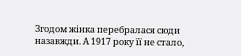Згодом жінка перебралася сюди назавжди. А 1917 року її не стало,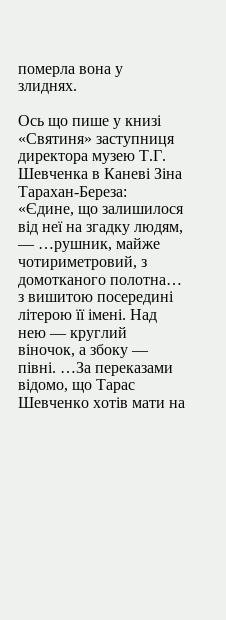померла вона у злиднях.

Ось що пише у книзі «Святиня» заступниця директора музею Т.Г. Шевченка в Каневі Зіна Тарахан-Береза: «Єдине, що залишилося від неї на згадку людям, — …рушник, майже чотириметровий, з домотканого полотна… з вишитою посередині літерою її імені. Над нею — круглий віночок, а збоку — півні. …За переказами відомо, що Тарас Шевченко хотів мати на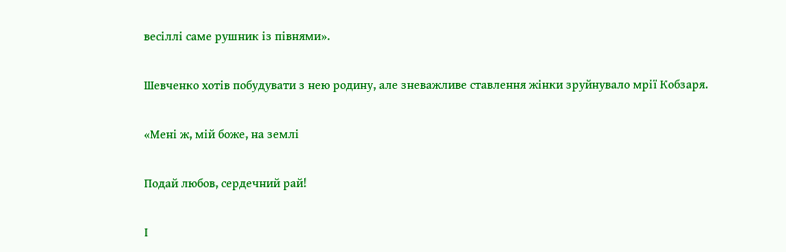весіллі саме рушник із півнями».

Шевченко хотів побудувати з нею родину, але зневажливе ставлення жінки зруйнувало мрії Кобзаря.

«Мені ж, мій боже, на землі

Подай любов, сердечний рай!

І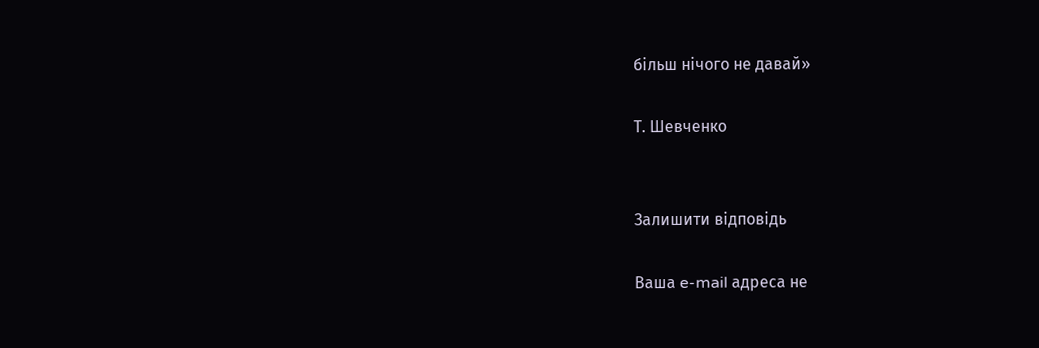більш нічого не давай»

Т. Шевченко


Залишити відповідь

Ваша e-mail адреса не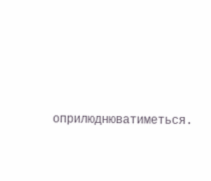оприлюднюватиметься.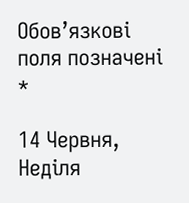Обов’язкові поля позначені *

14 Червня, Неділя